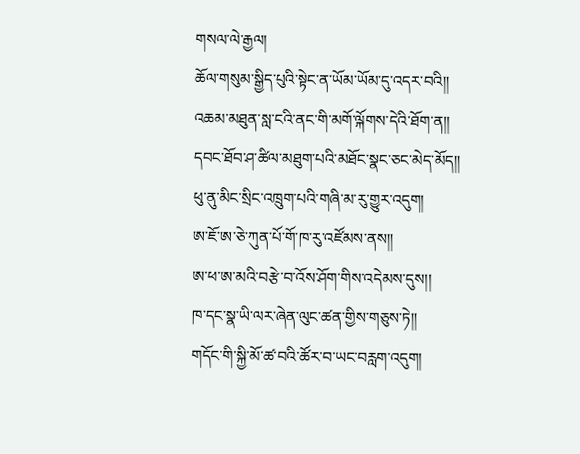གསལ་ལེ་རྒྱལ།
ཆོལ་གསུམ་སྒྱིད་པུའི་སྟེང་ན་ཡོམ་ཡོམ་དུ་འདར་བའི།།
འཆམ་མཐུན་སླ་ངའི་ནང་གི་མགོ་ལྐོགས་དེའི་ཐོག་ན།།
དབང་ཐོབ་ཤ་ཚིལ་མཐུག་པའི་མཐོང་སྣང་ཅང་མེད་མོད།།
ཕུ་ནུ་མིང་སྲིང་འཁྲུག་པའི་གཞི་མ་རུ་གྱུར་འདུག།
ཨ་ཇོ་ཨ་ཅེ་ཀུན་པོ་གོ་ཁ་རུ་འཛོམས་ནས།།
ཨ་ཕ་ཨ་མའི་བརྩེ་བ་འོས་ཤོག་གིས་འདེམས་དུས།།
ཁ་དང་སྣ་ཡི་ལར་ཞེན་ལུང་ཚན་གྱིས་གཅུས་ཏེ།།
གདོང་གི་སྐྱི་མོ་ཚ་བའི་ཚོར་བ་ཡང་བརླག་འདུག།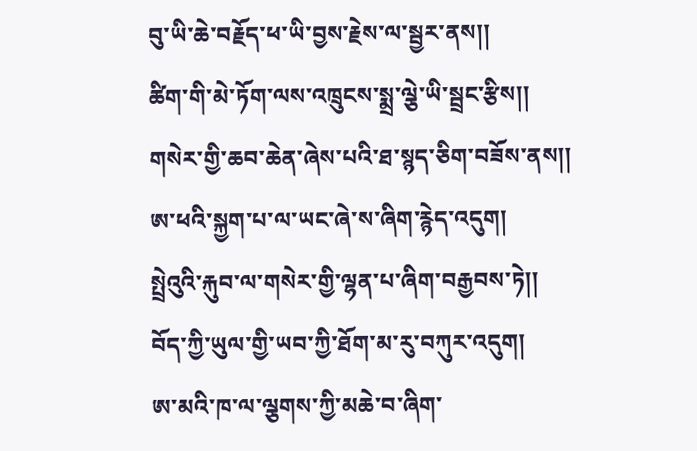བུ་ཡི་ཆེ་བརྗོད་ཕ་ཡི་བྱས་རྗེས་ལ་སྦྱར་ནས།།
ཚིག་གི་མེ་ཏོག་ལས་འཁྲུངས་སྨྲ་ལྕེ་ཡི་སྦྲང་རྩིས།།
གསེར་གྱི་ཆབ་ཆེན་ཞེས་པའི་ཐ་སྙད་ཅིག་བཟོས་ནས།།
ཨ་ཕའི་སྐྱག་པ་ལ་ཡང་ཞེ་ས་ཞིག་རྙེད་འདུག།
སྤྲེའུའི་རྐུབ་ལ་གསེར་གྱི་ལྷན་པ་ཞིག་བརྒྱབས་ཏེ།།
བོད་ཀྱི་ཡུལ་གྱི་ཡབ་ཀྱི་ཐོག་མ་རུ་བཀུར་འདུག།
ཨ་མའི་ཁ་ལ་ལྕགས་ཀྱི་མཆེ་བ་ཞིག་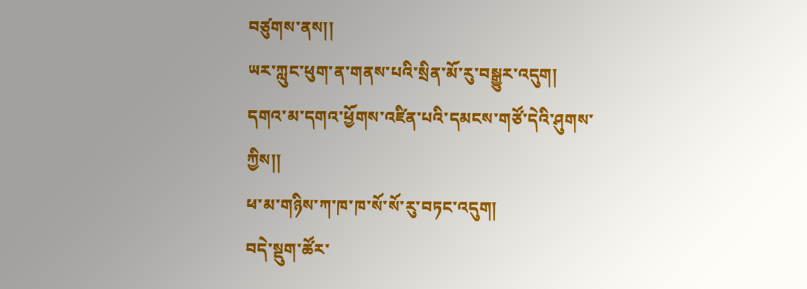བཙུགས་ནས།།
ཡར་ཀླུང་ཕུག་ན་གནས་པའི་སྲིན་མོ་རུ་བསྒྱུར་འདུག།
དགའ་མ་དགའ་ཕྱོགས་འཛིན་པའི་དམངས་གཙོ་དེའི་ཤུགས་ཀྱིས།།
ཕ་མ་གཉིས་ཀ་ཁ་ཁ་སོ་སོ་རུ་བཏང་འདུག།
བདེ་སྡུག་ཚོར་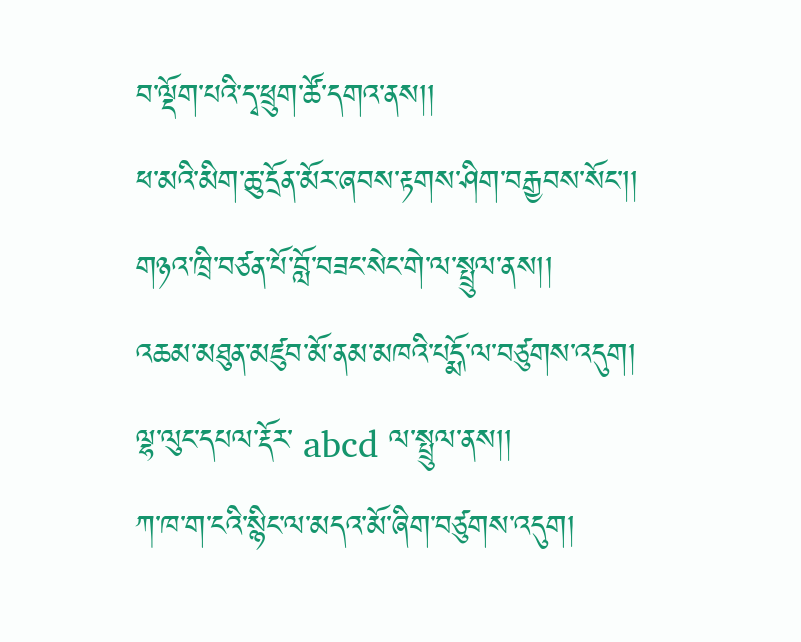བ་ལྡོག་པའི་དྭ་ཕྲུག་ཚོ་དགའ་ནས།།
ཕ་མའི་མིག་ཆུ་དྲོན་མོར་ཞབས་རྟགས་ཤིག་བརྒྱབས་སོང་།།
གཉའ་ཁྲི་བཙན་པོ་བློ་བཟང་སེང་གེ་ལ་སྤྲུལ་ནས།།
འཆམ་མཐུན་མཛུབ་མོ་ནམ་མཁའི་པདྨོ་ལ་བཙུགས་འདུག།
ལྷ་ལུང་དཔལ་རྡོར་ abcd ལ་སྤྲུལ་ནས།།
ཀ་ཁ་ག་ངའི་སྙིང་ལ་མདའ་མོ་ཞིག་བཙུགས་འདུག།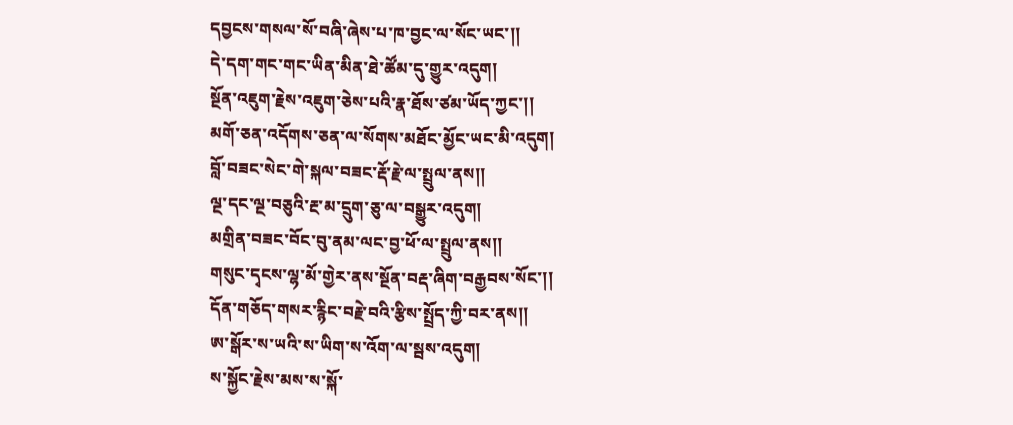དབྱངས་གསལ་སོ་བཞི་ཞེས་པ་ཁ་བྱང་ལ་སོང་ཡང་།།
དེ་དག་གང་གང་ཡིན་མིན་ཐེ་ཚོམ་དུ་གྱུར་འདུག།
སྔོན་འཇུག་རྗེས་འཇུག་ཅེས་པའི་རྣ་ཐོས་ཙམ་ཡོད་ཀྱང་།།
མགོ་ཅན་འདོགས་ཅན་ལ་སོགས་མཐོང་མྱོང་ཡང་མི་འདུག།
བློ་བཟང་སེང་གེ་སྐལ་བཟང་རྡོ་རྗེ་ལ་སྤྲུལ་ནས།།
ལྔ་དང་ལྔ་བཅུའི་རྔ་མ་དྲུག་ཅུ་ལ་བསྒྱུར་འདུག།
མགྲིན་བཟང་བོང་བུ་ནམ་ལང་བྱ་ཕོ་ལ་སྤྲུལ་ནས།།
གསུང་དྭངས་ལྷ་མོ་གྱེར་ནས་སྔོན་བརྡ་ཞིག་བརྒྱབས་སོང་།།
དོན་གཅོད་གསར་རྙིང་བརྗེ་བའི་རྩིས་སྤྲོད་ཀྱི་བར་ནས།།
ཨ་སྒོར་ས་ཡའི་ས་ཡིག་ས་འོག་ལ་སྦས་འདུག།
ས་སྐྱོང་རྗེས་མས་ས་སྐོ་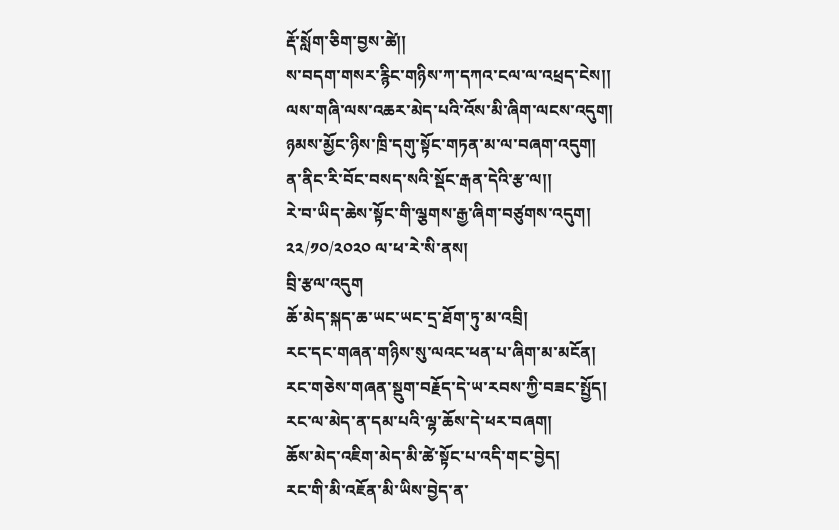རྡོ་སློག་ཅིག་བྱས་ཚེ།།
ས་བདག་གསར་རྙིང་གཉིས་ཀ་དཀའ་ངལ་ལ་འཕྲད་ངེས།།
ལས་གཞི་ལས་འཆར་མེད་པའི་འོས་མི་ཞིག་ལངས་འདུག།
ཉམས་མྱོང་ཉིས་ཁྲི་དགུ་སྟོང་གཏན་མ་ལ་བཞག་འདུག།
ན་ནིང་རི་བོང་བསད་སའི་སྡོང་རྒན་དེའི་རྩ་ལ།།
རེ་བ་ཡིད་ཆེས་སྟོང་གི་ལྕགས་རྒྱ་ཞིག་བཙུགས་འདུག།
༢༢/༡༠/༢༠༢༠ ལ་ཕ་རེ་སི་ནས།
བྲི་རྩལ་འདུག
ཆོ་མེད་སྐད་ཆ་ཡང་ཡང་དྲ་ཐོག་ཏུ་མ་འབྲི།
རང་དང་གཞན་གཉིས་སུ་ལའང་ཕན་པ་ཞིག་མ་མངོན།
རང་གཅེས་གཞན་སྡུག་བརྗོད་དེ་ཡ་རབས་ཀྱི་བཟང་སྤྱོད།
རང་ལ་མེད་ན་དམ་པའི་ལྷ་ཆོས་དེ་ཕར་བཞག།
ཆོས་མེད་འཇིག་མེད་མི་ཚེ་སྟོང་པ་འདི་གང་བྱེད།
རང་གི་མི་འཇོན་མི་ཡིས་བྱེད་ན་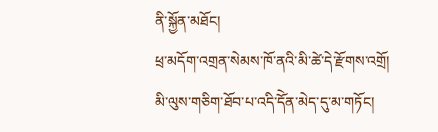ནི་སྐྱོན་མཐོང།
ཕྲ་མདོག་འགྲན་སེམས་ཁོ་ནའི་མི་ཚེ་དེ་རྫོགས་འགྲོ།
མི་ལུས་གཅིག་ཐོབ་པ་འདི་དོེན་མེད་དུ་མ་གཏོང།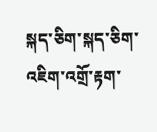སྐད་ཅིག་སྐད་ཅིག་འཇིག་འགྲོ་རྟག་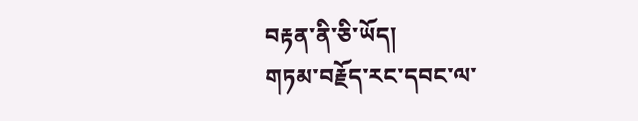བརྟན་ནི་ཅི་ཡོད།
གཏམ་བརྗོད་རང་དབང་ལ་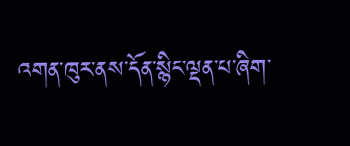འགན་ཁུར་ནས་དོན་སྙིང་ལྡན་པ་ཞིག་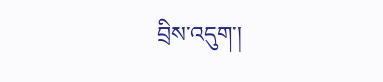བྲིས་འདུག་།